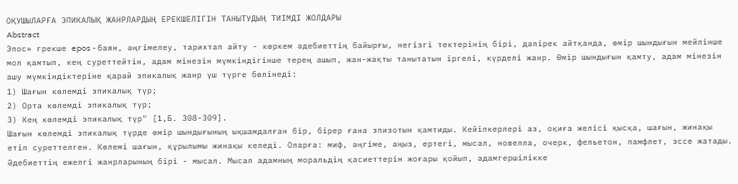ОҚУШЫЛАРҒА ЭПИКАЛЫҚ ЖАНРЛАРДЫҢ ЕРЕКШЕЛІГІН ТАНЫТУДЫҢ ТИІМДІ ЖОЛДАРЫ
Abstract
Эпос» грекше epos - баян, әңгімелеу, тарихтап айту - көркем әдебиеттің байырғы, негізгі тектерінің бірі, дәлірек айтқанда, өмір шындығын мейлінше мол қамтып, кең суреттейтін, адам мінезін мүмкіндігінше терең ашып, жан-жақты танытатын іргелі, күрделі жанр. Өмір шындығын қамту, адам мінезін ашу мүмкіндіктеріне қарай эпикалық жанр үш түрге бөлінеді:
1) Шағын көлемді эпикалық түр;
2) Орта көлемді эпикалық түр;
3) Кең көлемді эпикалық түр" [1,Б. 308-309].
Шағын көлемді эпикалық түрде өмір шындығының ықшамдалған бір, бірер ғана эпизотын қамтиды. Кейіпкерлері аз, оқиға желісі қысқа, шағын, жинақы етіп суреттелген. Көлемі шағын, құрылымы жинақы келеді. Оларға: миф, әңгіме, аңыз, ертегі, мысал, новелла, очерк, фельетон, памфлет, эссе жатады. Әдебиеттің ежелгі жанрларының бірі - мысал. Мысал адамның моральдің қасиеттерін жоғары қойып, адамгершілікке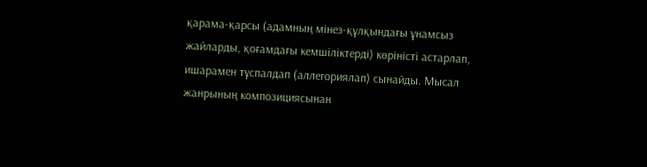қарама-қарсы (адамның мінез-құлқындағы ұнамсыз жайларды, қоғамдағы кемшіліктерді) көріністі астарлап, ишарамен тұспалдап (аллегориялап) сынайды. Мысал жанрының композициясынан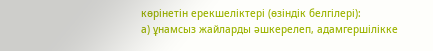көрінетін ерекшеліктері (өзіндік белгілері):
а) ұнамсыз жайларды әшкерелеп, адамгершілікке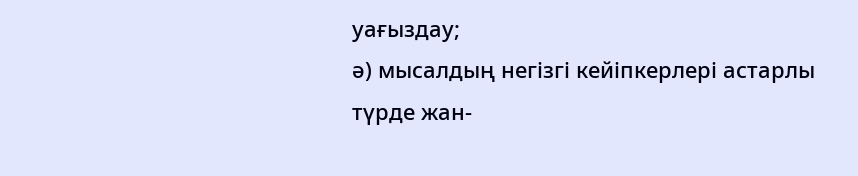уағыздау;
ә) мысалдың негізгі кейіпкерлері астарлы түрде жан-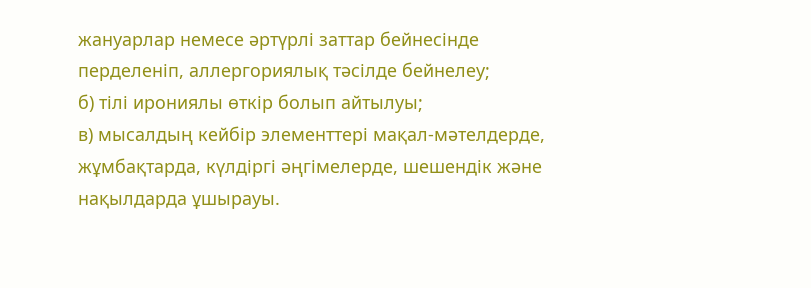жануарлар немесе әртүрлі заттар бейнесінде перделеніп, аллергориялық тәсілде бейнелеу;
б) тілі ирониялы өткір болып айтылуы;
в) мысалдың кейбір элементтері мақал-мәтелдерде, жұмбақтарда, күлдіргі әңгімелерде, шешендік және нақылдарда ұшырауы.